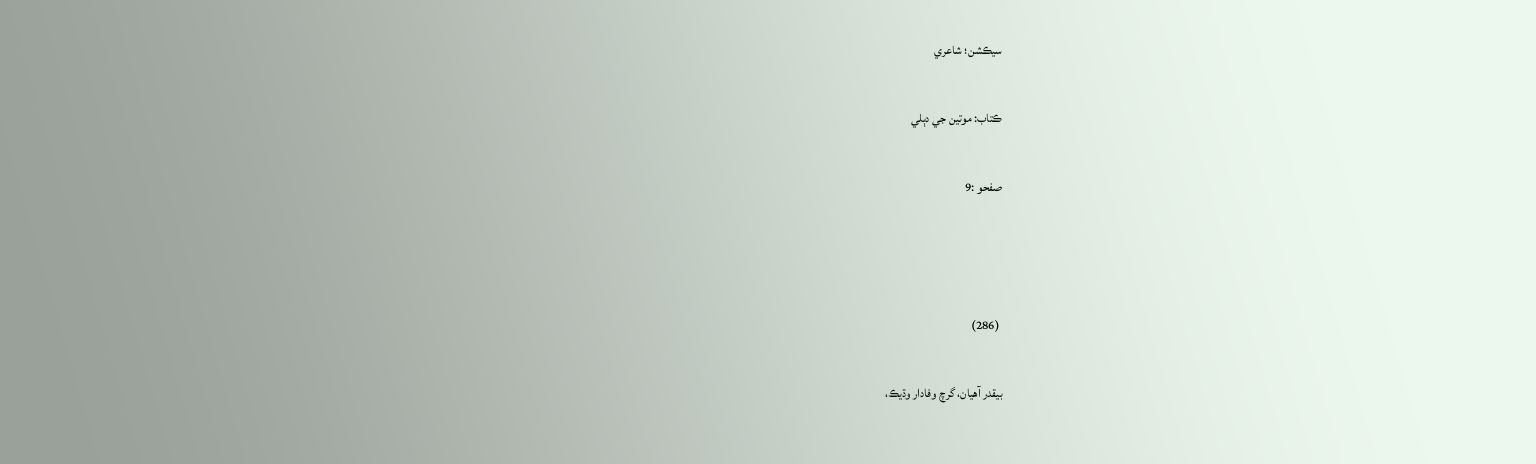سيڪشن؛ شاعري

ڪتاب: موتين جي دٻلي

صفحو :9



 (286)

بيقدر آهيان، گرچ وفادار وڌيڪ،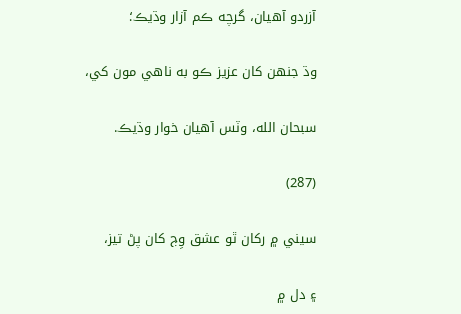آزردو آهيان، گرچه ڪم آزار وڌيڪ؛

وڌ جنهن کان عزيز ڪو به ناهي مون کي،

سبحان الله، وٽس آهيان خوار وڌيڪ.

(287)

سيني ۾ رکان ٿو عشق وِڄ کان پڻ تيز،

۽ دل ۾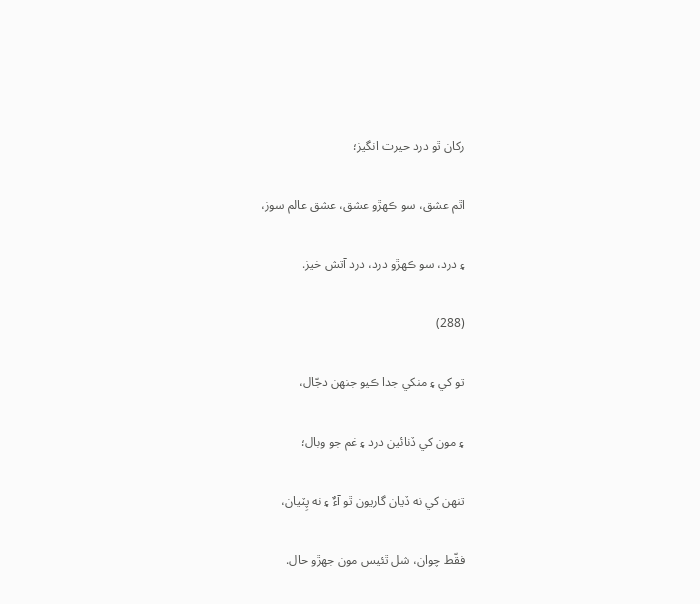رکان ٿو درد حيرت انگيز؛

اٿم عشق، سو ڪهڙو عشق، عشق عالم سوز،

۽ درد، سو ڪهڙو درد، درد آتش خيز.

(288)

تو کي ۽ منکي جدا ڪيو جنهن دجّال،

۽ مون کي ڏنائين درد ۽ غم جو وبال؛

تنهن کي نه ڏيان گاريون ٿو آءٌ ۽ نه پِٽيان،

فقّط چوان، شل ٿئيس مون جهڙو حال.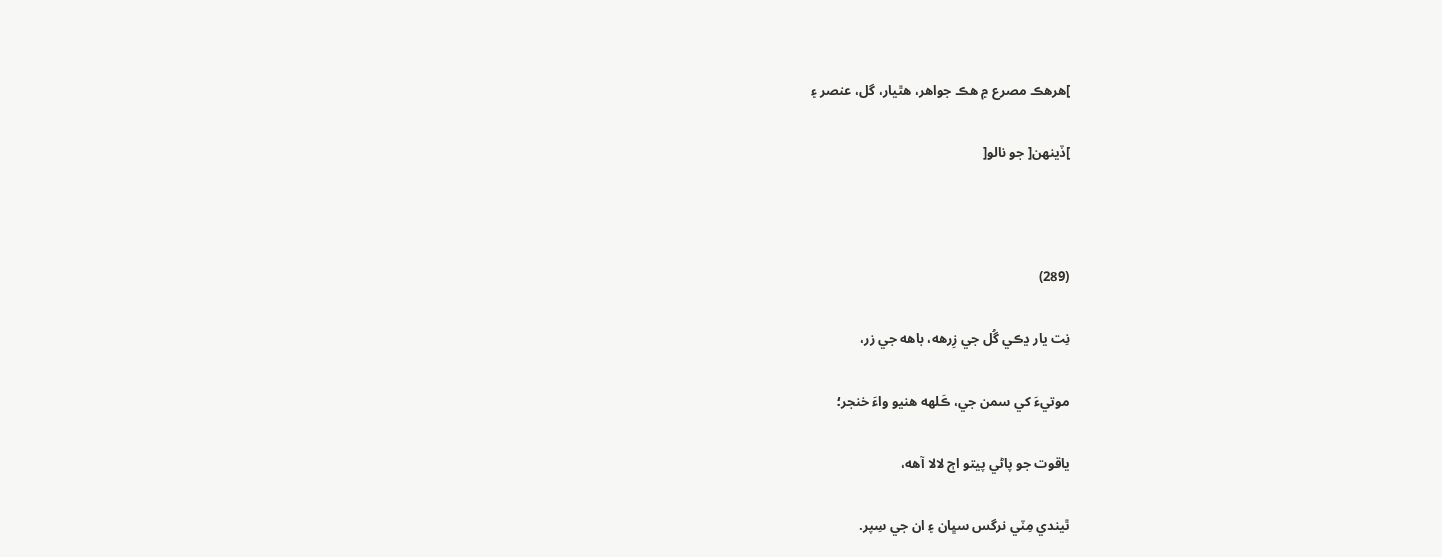]هرهڪ مصرع ۾ هڪ جواهر، هٿيار، گل، عنصر ۽

]ڏينهن[ جو نالو[



(289)

نِت يار ڍڪي گُل جي زِرهه، باهه جي زر،

موتيءَ کي سمن جي، ڪَلهه هنيو واءَ خنجر؛

ياقوت جو پاڻي پيتو اڄ لالا آهه،

ٿيندي مِٽي نرگس سڀان ۽ ان جي سِپر.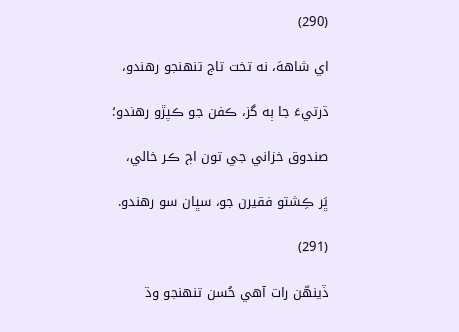(290)

اي شاههَ، نه تخت تاج تنهنجو رهندو،

ڌرتيءَ جا ٻه گز، ڪفن جو ڪپڙو رهندو؛

صندوق خزاني جي تون اڄ ڪر خالي،

ڀَر ڪِشتو فقيرن جو، سڀان سو رهندو.

(291)

ڏينهّن رات آهي حُسن تنهنجو وڌ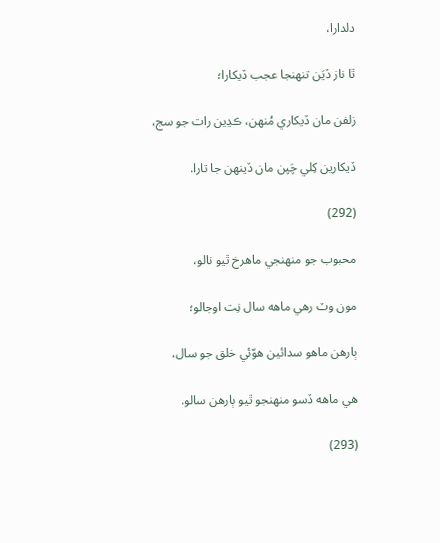دلدارا،

ٿا ناز ڏيَن تنهنجا عجب ڏيکارا؛

زلفن مان ڏيکاري مُنهن، ڪڍين رات جو سج،

ڏيکارين کِلي چَپن مان ڏينهن جا تارا.

(292)

محبوب جو منهنجي ماهرخ ٿيو نالو،

مون وٽ رهي ماهه سال نِت اوجالو؛

ٻارهن ماهو سدائين هوّئي خلق جو سال،

هي ماهه ڏسو منهنجو ٿيو ٻارهن سالو.

(293)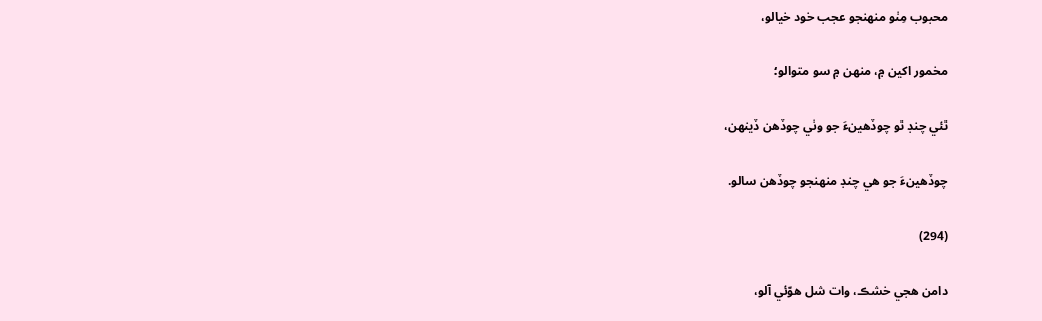محبوب مِٺو منهنجو عجب خود خيالو،

مخمور اکين ۾، منهن ۾ سو متوالو؛

ٿئي چنڊ ٿو چوڏهينءَ جو وٺي چوڏهن ڏينهن،

چوڏهينءَ جو هي چنڊ منهنجو چوڏهن سالو.

(294)

دامن هجي خشڪ، وات شل هوّئي آلو،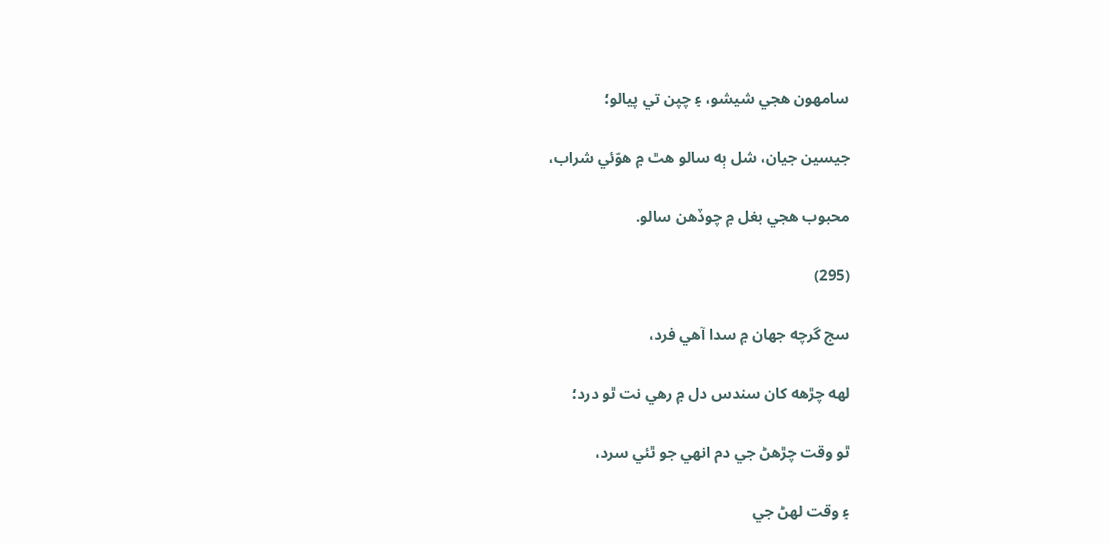سامهون هجي شيشو، ۽ چپن تي پيالو؛

جيسين جيان، شل ٻه سالو هٿ ۾ هوّئي شراب،

محبوب هجي بغل ۾ چوڏهن سالو.

(295)

سج گرچه جهان ۾ سدا آهي فرد،

لهه چڙهه کان سندس دل ۾ رهي نت ٿو درد؛

ٿو وقت چڙهڻ جي دم انهي جو ٿئي سرد،

۽ وقت لهڻ جي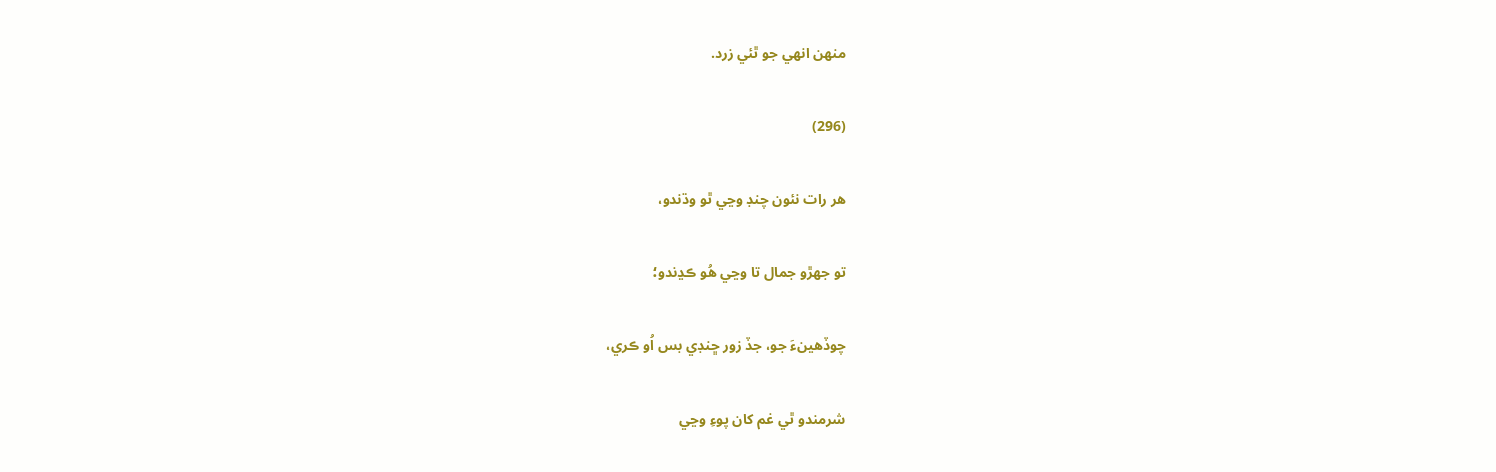منهن انهي جو ٿئي زرد.

(296)

هر رات نئون چنڊ وڃي ٿو وڌندو،

تو جهڙو جمال تا وڃي هُو ڪڍندو؛

چوڏهينءَ جو، جڏ زور ڇنڊي بس اُو ڪري،

شرمندو ٿي غم کان پوءِ وڃي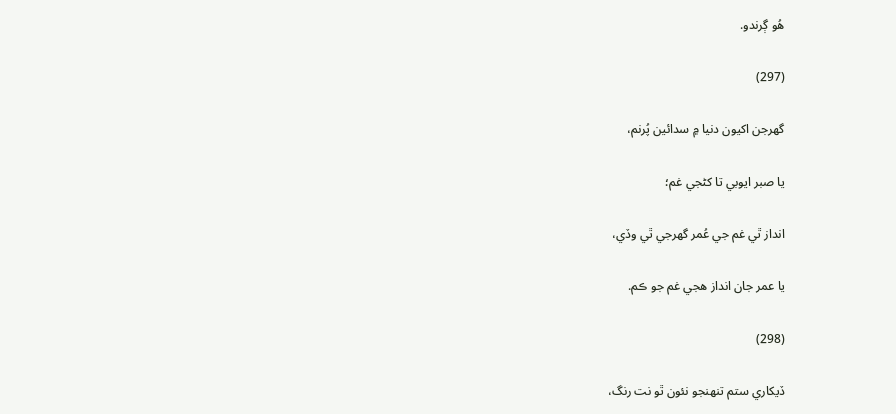هُو ڳرندو.

(297)

گهرجن اکيون دنيا ۾ سدائين پُرنم،

يا صبر ايوبي تا کڻجي غم؛

انداز ٿي غم جي عُمر گهرجي ٿي وڏي،

يا عمر جان انداز هجي غم جو ڪم.

(298)

ڏيکاري ستم تنهنجو نئون ٿو نت رنگ،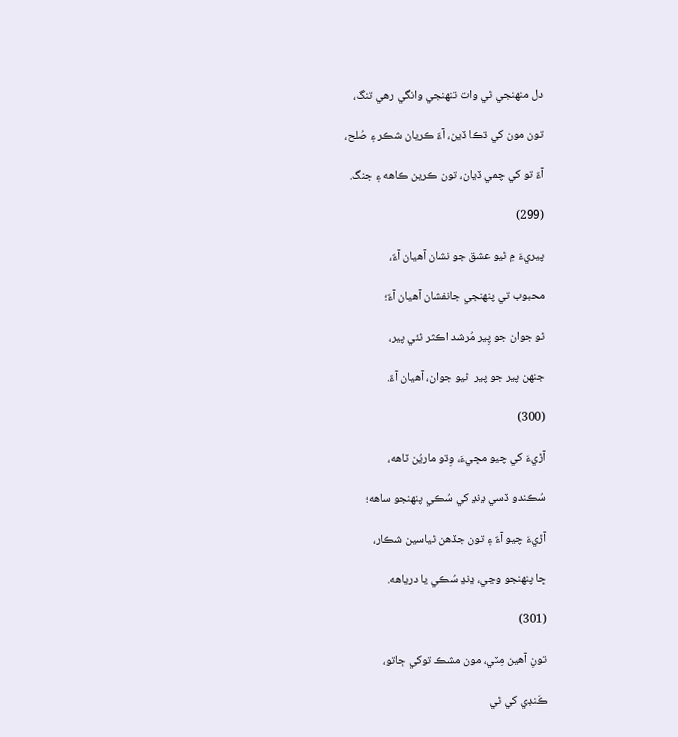دل منهنجي ٿي وات تنهنجي وانگي رهي تنگ،

تون مون کي ڌڪا ڏين، آءٌ ڪريان شڪر ۽ صُلح،

آءٌ تو کي چمي ڏيان، تون ڪرين ڪاهه ۽ جنگ.

(299)

پيريءَ ۾ ٿيو عشق جو نشان آهيان آءٌ،

محبوب تي پنهنجي جانفشان آهيان آءٌ؛

ٿو جوان جو پِير مُرشد اڪثر ٿئي پير،

جنهن پير جو پير  ٿيو جوان، آهيان آءٌ.

(300)

آڙيءَ کي چيو مڇيءَ، وِڌو ماريُن ٽاهه،

سُڪندو ڏسي ڍنڍ کي سُڪي پنهنجو ساهه؛

آڙيءَ چيو آءٌ ۽ تون جڏهن ٿياسين شڪار،

ڇا پنهنجو وڃي، ڍنڍ سُڪي يا درياهه.

(301)

تونِ آهين مِٽي، مون مشڪ توکي ڄاتو،

ڪَنڊي کي ٿي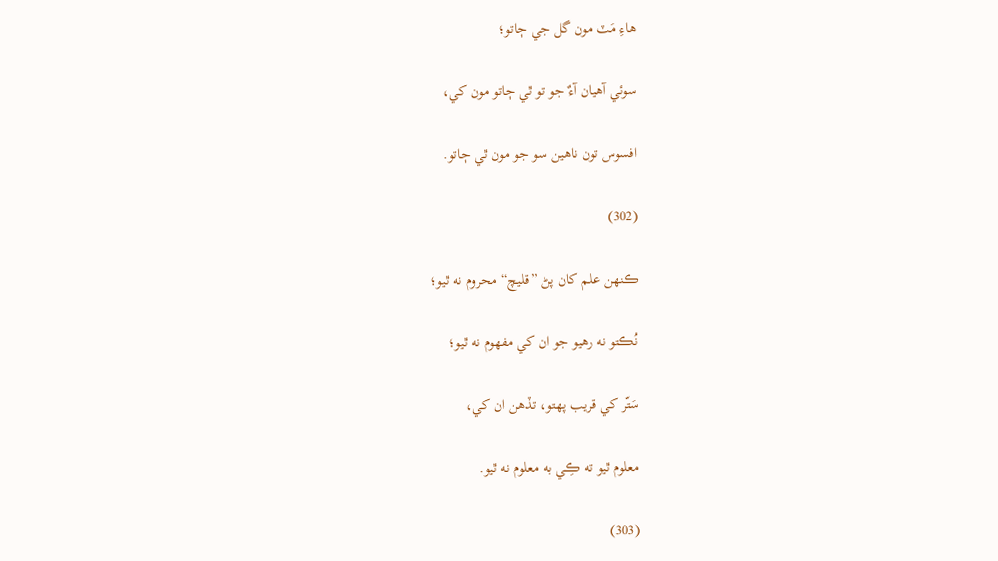هاءِ مَٽ مون گل جي ڄاتو؛

سوئي آهيان آءٌ جو تو ٿي ڄاتو مون کي،

افسوس تون ناهين سو جو مون ٿي ڄاتو.

(302)

ڪنهن علم کان پڻ ”قليچ“ محروم نه ٿيو؛

نُڪتو نه رهيو جو ان کي مفهوم نه ٿيو؛

سَتّر کي قريب پهتو، تڏهن ان کي،

معلوم ٿيو ته ڪِي به معلوم نه ٿيو.

(303)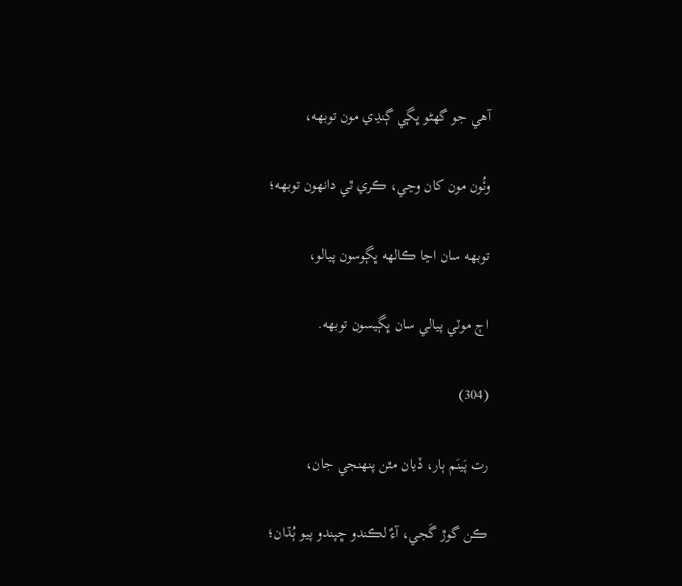آهي جو گهڻو ڀڳي ڳنڍي مون توبهه،

وئُون مون کان وڃي، ڪري ٿي دانهون توبهه؛

توبهه سان اڃا ڪالهه ڀڳوسون پيالو،

اڄ موٽي پيالي سان ڀڳيسون توبهه.

(304)

رت پَينَم ٻار، ڏيان مٿن پنهنجي جان،

ڪن گوڙ گَجي، آءٌ لڪندو ڇپندو پيو ٻُڌان؛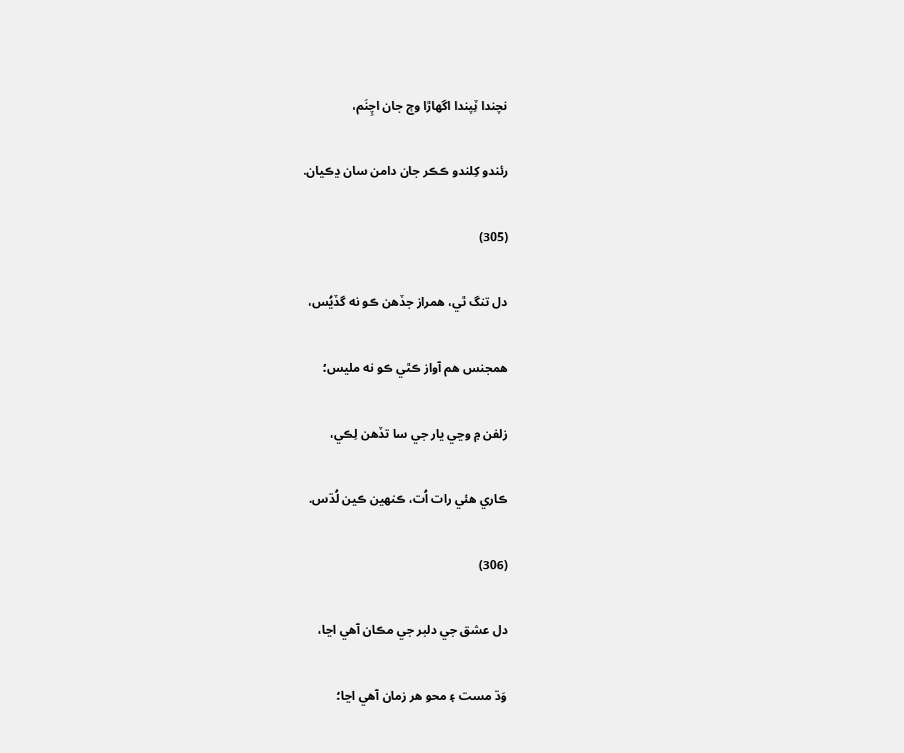نچندا ٽِپندا اگهاڙا وڄ جان اچِنَم،

رئندو کِلندو ڪڪر جان دامن سان ڍڪيان.

(305)

دل تنگ ٿي، همراز جڏهن ڪو نه گڏيُس،

همجنس هم آواز ڪٿي ڪو نه مليس؛

زلفن ۾ وڃي يار جي سا تڏهن لِڪي،

ڪاري هئي رات اُت، ڪنهين ڪين لُڌس.

(306)

دل عشق جي دلبر جي مڪان آهي اڃا،

وَڌ مست ۽ محو هر زمان آهي اڃا؛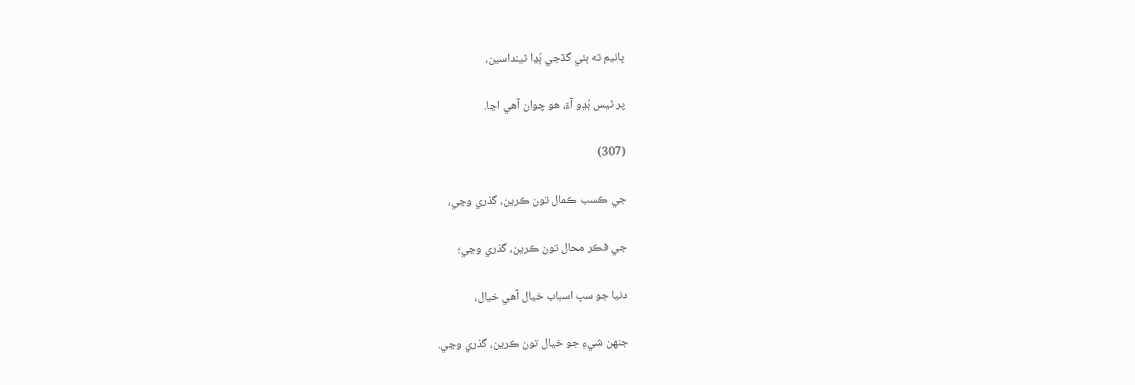ڀانيم ته ٻئي گڏجي ٻُڍا ٿينداسين،

پر ٿيس ٻُڍو آءٌ، هو چوان آهي اڃا.

(307)

جي ڪسب ڪمال تون ڪرين، گذري وڃي،

جي فڪر محال تون ڪرين، گذري وڃي؛

دنيا جو سڀ اسباب خيال آهي خيال،

جنهن شيءِ جو خيال تون ڪرين، گذري وڃي.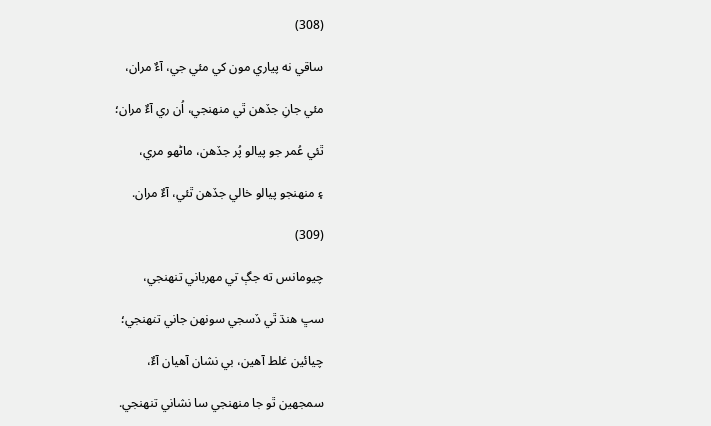(308)

ساقي نه پياري مون کي مئي جي، آءٌ مران،

مئي جانِ جڏهن ٿي منهنجي، اُن ري آءٌ مران؛

ٿئي عُمر جو پيالو پُر جڏهن، ماڻهو مري،

۽ منهنجو پيالو خالي جڏهن ٿئي، آءٌ مران.

(309)

چيومانس ته جڳ تي مهرباني تنهنجي،

سڀ هنڌ ٿي ڏسجي سونهن جاني تنهنجي؛

چيائين غلط آهين، بي نشان آهيان آءٌ،

سمجهين ٿو جا منهنجي سا نشاني تنهنجي.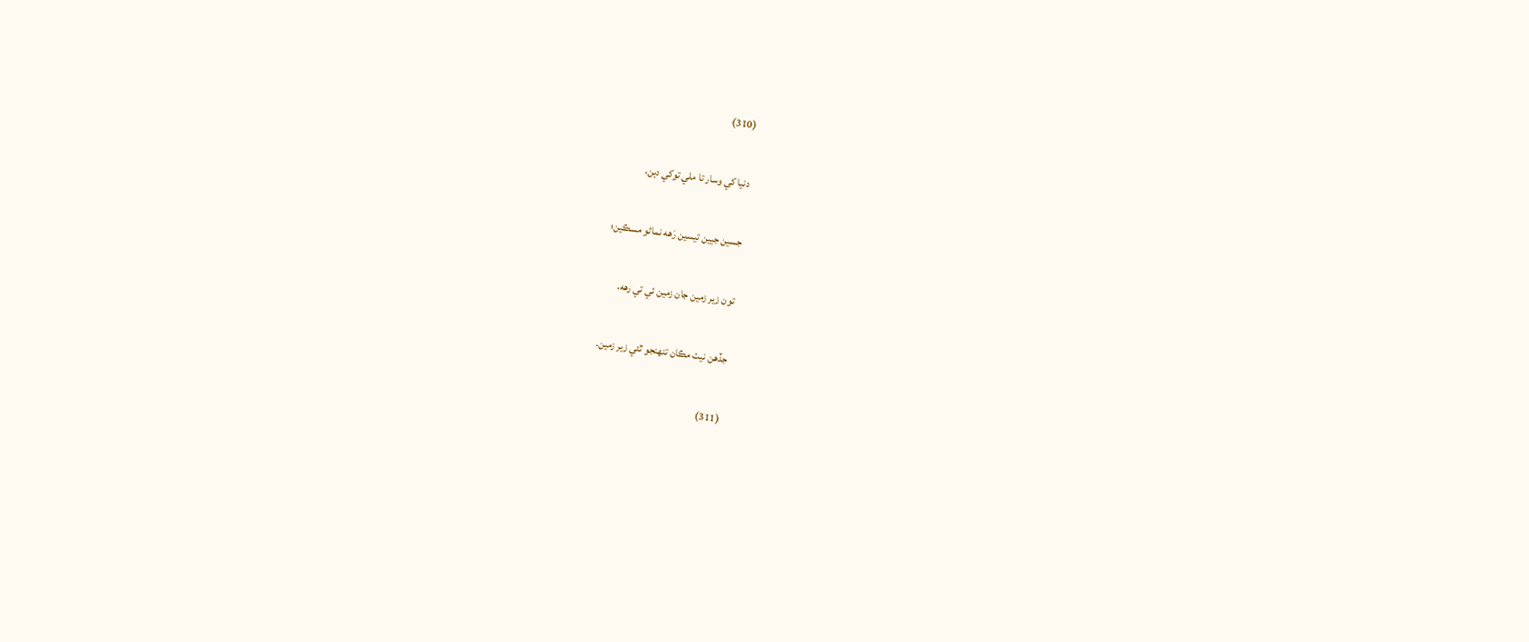(310)

دنيا کي وسار تا ملي توکي دين،

جسين جيين تيسين رَهه نماڻو مسڪين؛

تون زير زمين جان زمين ئي تي رهه،

جڏهن نيٺ مڪان تنهنجو ٿئي زير زمين.

(311)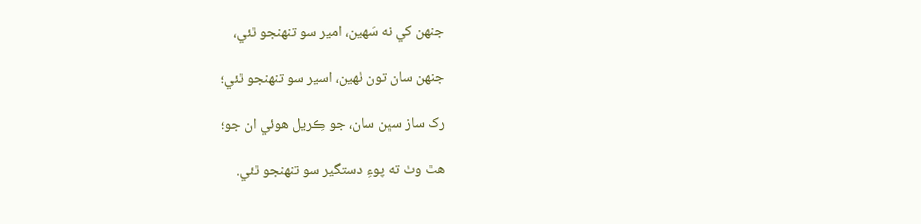جنهن کي نه سَهين، امير سو تنهنجو ٿئي،

جنهن سان تون ٺهين، اسير سو تنهنجو ٿئي؛

رک ساز سڀن سان، جو ڪِريل هوئي ان جو؛

هٿ وٺ ته پوءِ دستگير سو تنهنجو ٿئي.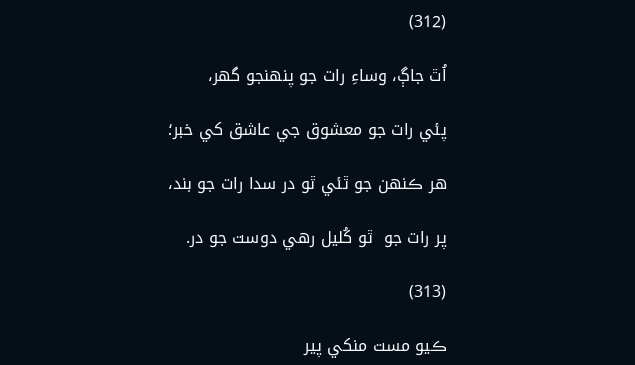(312)

اُٿ جاڳ، وساءِ رات جو پنهنجو گهر،

پئي رات جو معشوق جي عاشق کي خبر؛

هر ڪنهن جو ٿئي ٿو در سدا رات جو بند،

پر رات جو  ٿو کُليل رهي دوست جو در.

(313)

ڪيو مست منکي پير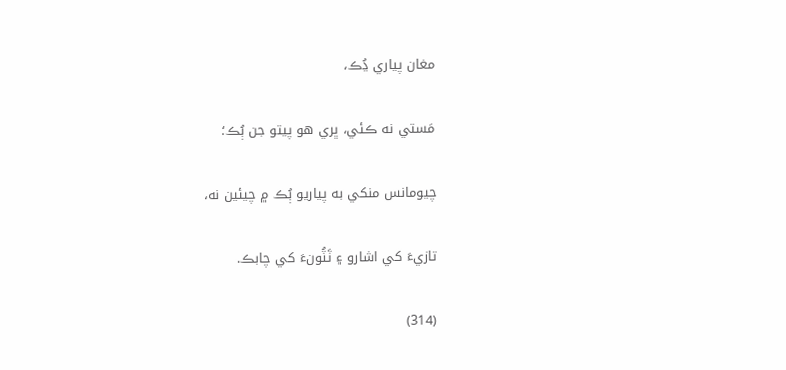مغان پياري ڍُڪ،

مَستي نه ڪئي، ڀري هو پيتو جن ٻُڪ؛

چيومانس منکي به پياريو ٻُڪ ۾ چيئين نه،

تازيءَ کي اشارو ۽ ٽَٽُونءَ کي چابڪ.

(314)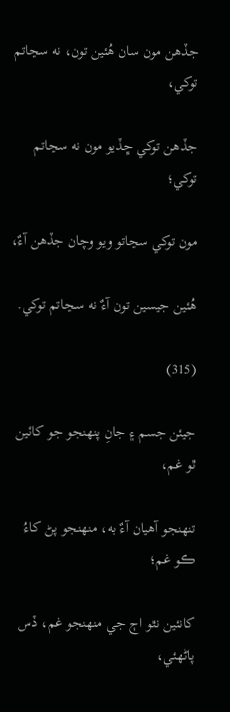جڏهن مون سان هُئين تون، نه سڃاتم توکي،

جڏهن توکي ڇڏيو مون نه سڃاتم توکي؛

مون توکي سڃاتو ويو وچان جڏهن آءٌ،

هُئين جيسين تون آءٌ نه سـڃاتم توکي.

(315)

جيئن جسم ۽ جانِ پنهنجو جو کائين ٿو غم،

تنهنجو آهيان آءٌ به، منهنجو پڻ کاءُ ڪو غم؛

کانئين نٿو اڄ جي منهنجو غم، ڏس پاڻهئي،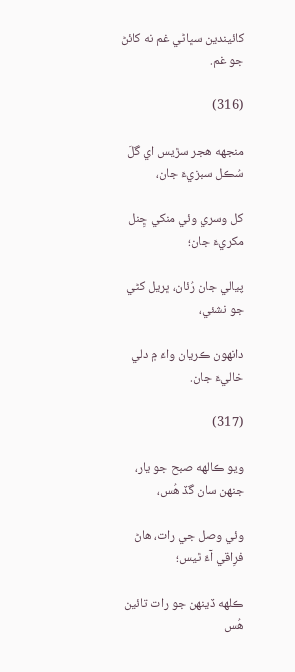کائيندين سڀاڻي غم نه کائڻ جو غم.

(316)

منجهه هجر سڙيس اي گلَ سُڪل سبزيءَ جان،

کل وسري وئي منکي ڇِنل مکريءَ جان؛

پيالي جان رُئان، ڀريل کڻي جو نشئي،

دانهون ڪريان واءَ ۾ دلي خاليءَ جان.

(317)

ويو ڪالهه صبح جو يار، جنهن سان گڏ هُس،

وئي وصل جي رات، هاڻ فرِاقي آءٌ ٿيس؛

ڪلهه ڏينهن جو رات تائين هُس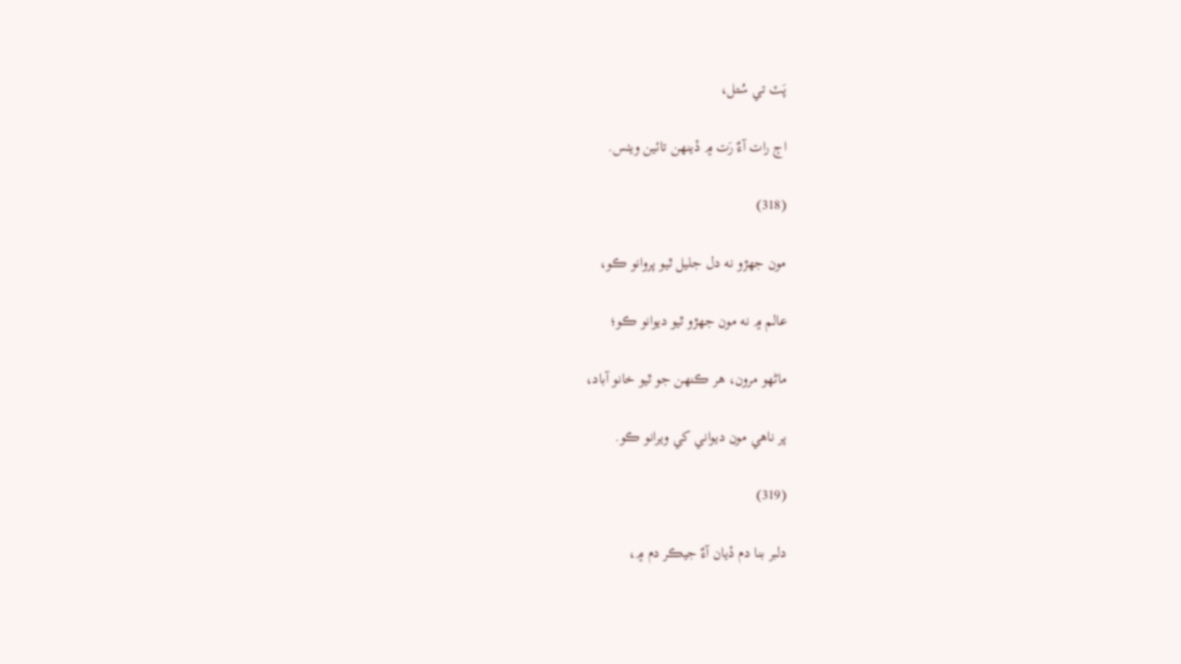پَٽ تي سُتل،

اڄ رات آءٌ رَت ۾ ڏينهن تائين ويٺس.

(318)

مون جهڙو نه دل جليل ٿيو پروانو ڪو،

عالم ۾ نه مون جهڙو ٿيو ديوانو ڪو؛

ماڻهو مرون، هر ڪنهن جو ٿيو خانو آباد،

پر ناهي مون ديواني کي ويرانو ڪو.

(319)

دلبر بنا دم ڏيان آءٌ جيڪر دم ۾،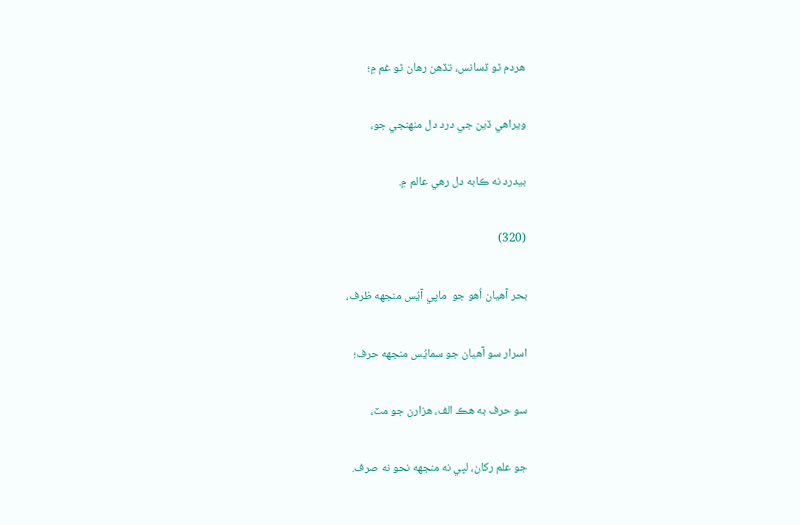هردم ٿو ڏسانس، تڏهن رهان ٿو غم ۾؛

ويراهي ڏين جي درد دل منهنجي جو،

بيدرد نه ڪابه دل رهي عالم ۾.

(320)

بحر آهيان اُهو جو  ماپي آيُس منجهه ظرف،

اسرار سو آهيان جو سمايُس منجهه حرف؛

سو حرف به هڪ الف، هزارن جو مٽ،

جو علم رکان، لڀي نه منجهه نحو نه صرف.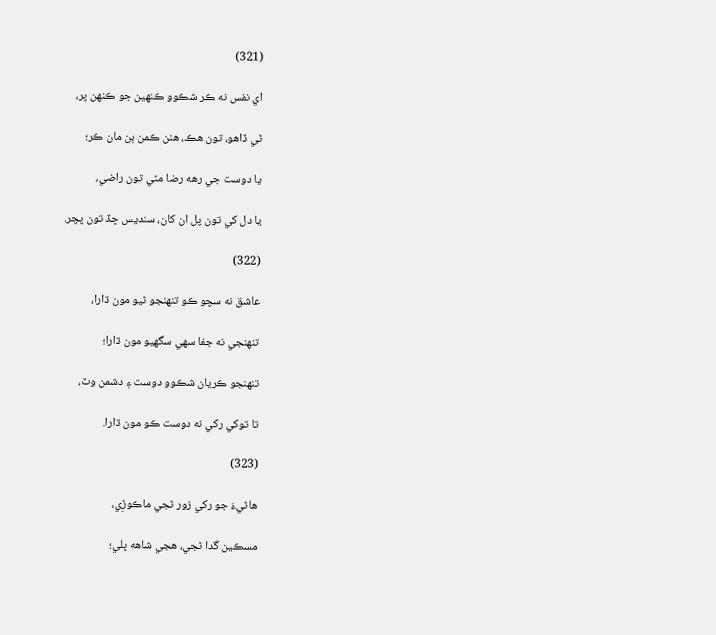(321)

اي نفس نه ڪر شڪوو ڪنهين جو ڪنهن پر،

ٿي ڏاهو، تون هڪ، هنن ڪمن ٻن مان ڪر؛

يا دوست جي رهه رضا مٿي تون راضي،

يا دل کي تون پل ان کان، سنديس ڇڏ تون پچر.

(322)

عاشق نه سچو ڪو تنهنجو ٿيو مون ڌارا،

تنهنجي نه جفا سهي سگهيو مون ڌارا؛

تنهنجو ڪريان شڪوو دوست ۽ دشمن وٽ،

تا توکي رکي نه دوست ڪو مون ڌارا.

(323)

هاٿيءَ جو رکي زور ٿجي ماڪوڙِي،

مسڪين گدا ٿجي، هجي شاهه ڀلي؛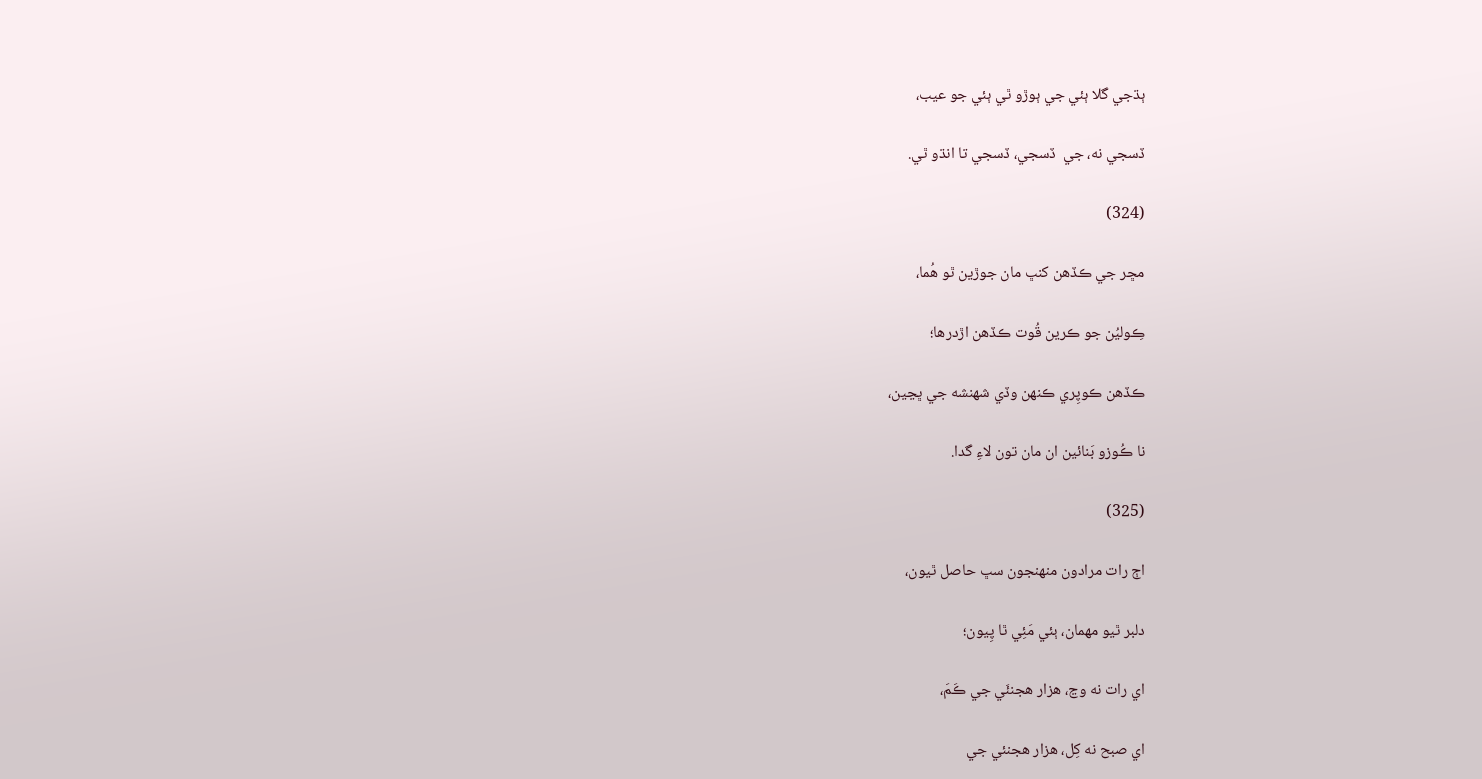ٻڌجي گلا ٻئي جي ٻوڙو ٿي ٻئي جو عيب،

ڏسجي نه، جي  ڏسجي، ڏسجي تا انڌو ٿي.

(324)

مڇر جي ڪڏهن کنڀ مان جوڙين ٿو هُما،

ڪِوليُن جو ڪرين قُوت ڪڏهن اڙدرها؛

ڪڏهن ڪوپِري ڪنهن وڏي شهنشه جي ڀڃين،

نا ڪُوزو بَنائين ان مان تون لاءِ گدا.

(325)

اڄ رات مرادون منهنجون سڀ حاصل ٿيون،

دلبر ٿيو مهمان، ٻئي مَئِي ٿا پِيون؛

اي رات نه وڃ، هزار هجنئَي جي ڪَمَ،

اي صبح نه کِل، هزار هجنئي جي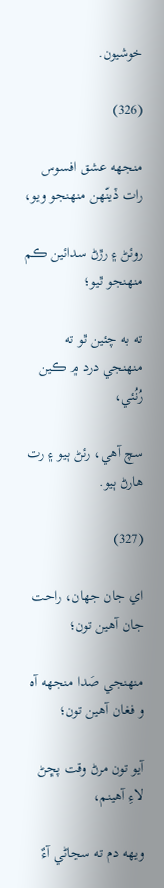خوشيون.

(326)

منجهه عشق افسوس رات ڏينّهن منهنجو ويو،

روئڻ ۽ رڙڻ سدائين ڪم منهنجو ٿيو؛

ته به چئين ٿو ته منهنجي درد ۾ ڪين رُنُئي،

سچ آهي، رئڻ ٻيو ۽ رت هارڻ ٻيو.

(327)

اي جان جهان، راحت جان آهين تون؛

منهنجي صَدا منجهه آه و فغان آهين تون؛

آيو تون مرڻ وقت پڇڻ لاءِ آهينم،

ويهه دم ته سڃاڻي آءٌ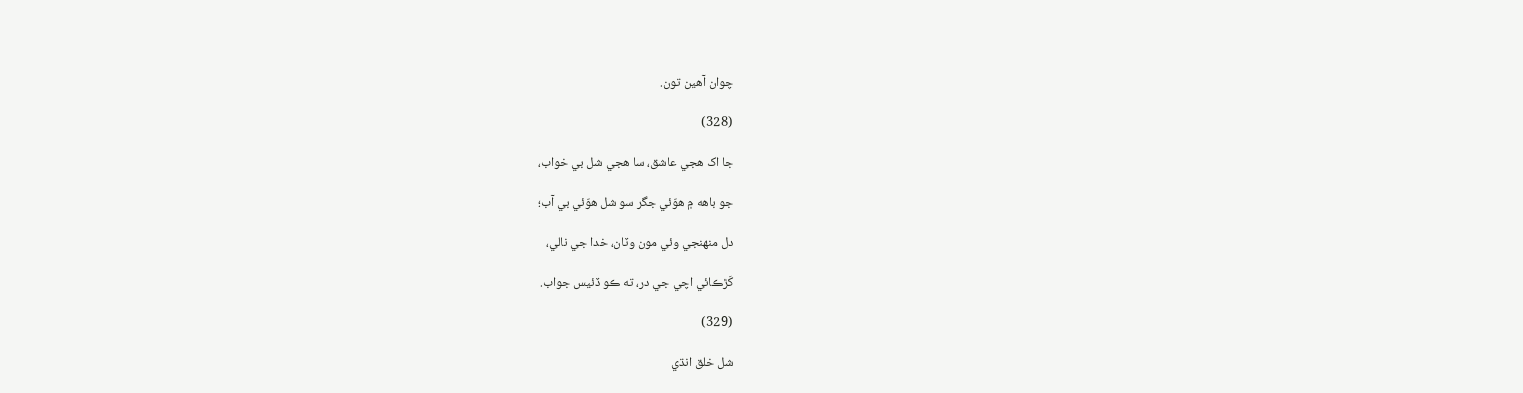چوان آهين تون.

(328)

جا اک هجي عاشق، سا هجي شل بي خواب،

جو باهه ۾ هوّئي جگر سو شل هوّئي بي آب؛

دل منهنجي وئي مون وٽان، خدا جي نالي،

کَڙڪائي اچي جي در، ته ڪو ڏئيس جواب.

(329)

شل خلق انڌي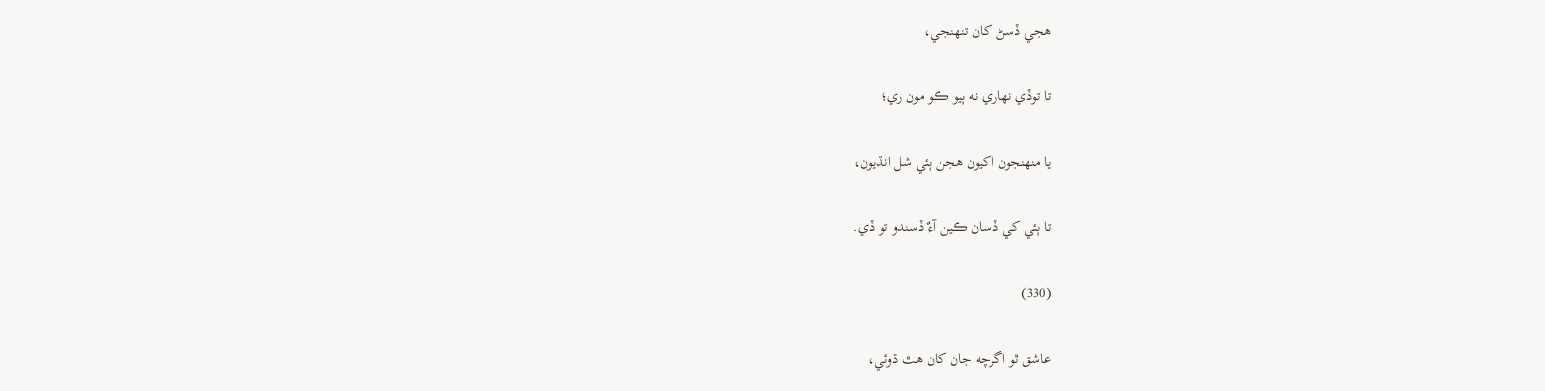هجي ڏسڻ کان تنهنجي،

تا توڏي نهاري نه ٻيو ڪو مون ري؛

يا منهنجون اکيون هجن ٻئي شل انڌيون،

تا ٻئي کي ڏسان ڪين آءٌ ڏسندو تو ڏي.

(330)

عاشق ٿو اگرچه جان کان هٿ ڌوئي،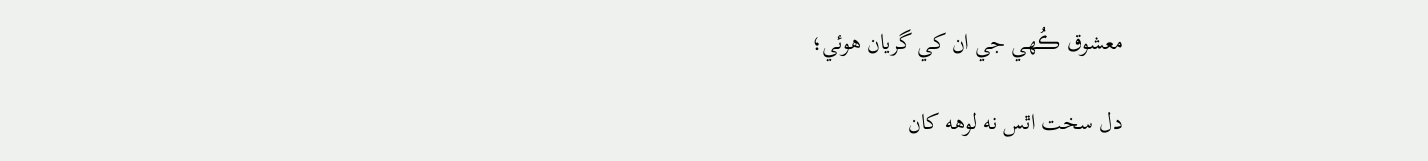معشوق ڪُهي جي ان کي گريان هوئي؛

دل سخت اٿس نه لوهه کان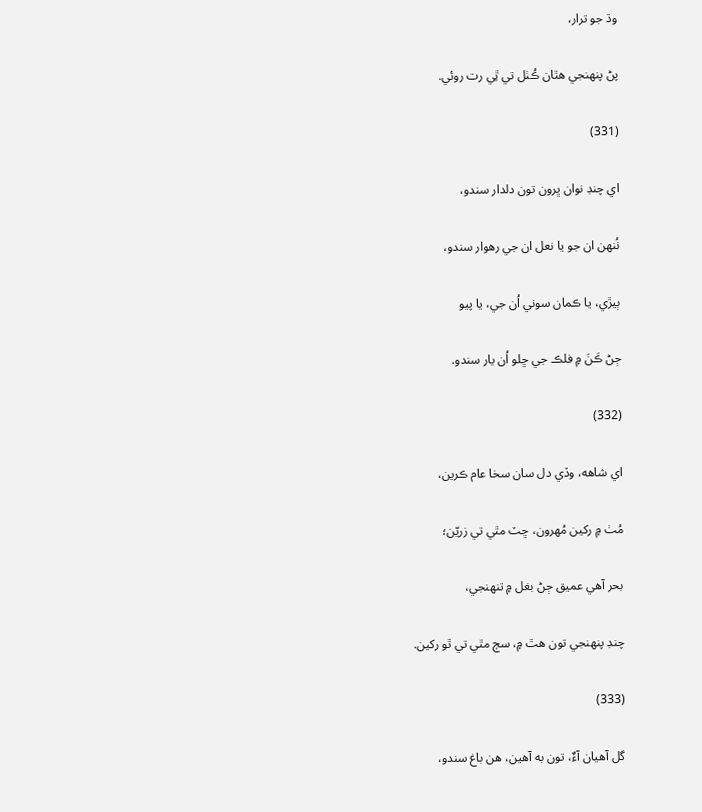وڌ جو ترار،

پڻ پنهنجي هٿان ڪُٺل تي ٿِي رت روئي.

(331)

اي چنڊ نوان ڀرون تون دلدار سندو،

نُنهن ان جو يا نعل ان جي رهوار سندو،

ٻيڙي، يا ڪمان سوني اُن جي، يا پيو

ڄڻ ڪَنَ ۾ فلڪ جي ڇلو اُن يار سندو.

(332)

اي شاهه، وڏي دل سان سخا عام ڪرين،

مُٺ ۾ رکين مُهرون، ڇٽ مٿي تي زريّن؛

بحر آهي عميق ڄڻ بغل ۾ تنهنجي،

چنڊ پنهنجي تون هٿ ۾، سڄ مٿي تي ٿو رکين.

(333)

گل آهيان آءٌ، تون به آهين، هن باغ سندو،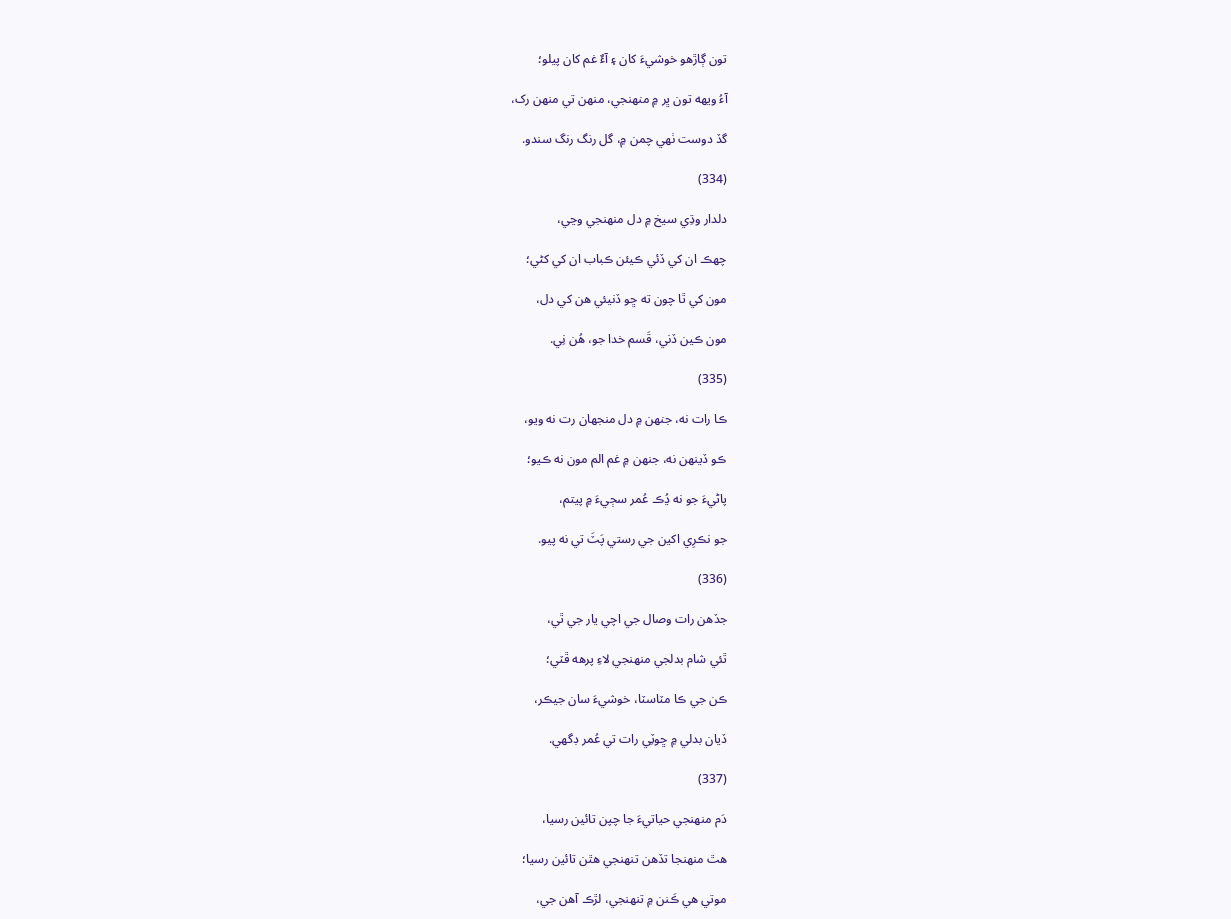تون ڳاڙهو خوشيءَ کان ۽ آءٌ غم کان پيلو؛

آءُ ويهه تون ڀر ۾ منهنجي، منهن تي منهن رک،

گڏ دوست ٺهي چمن ۾، گل رنگ رنگ سندو.

(334)

دلدار وڌِي سيخ ۾ دل منهنجي وڃي،

چهڪ ان کي ڏئي ڪيئن ڪباب ان کي کڻي؛

مون کي ٿا چون ته ڇو ڏنيئي هن کي دل،

مون ڪين ڏني، قَسم خدا جو، هُن نِي.

(335)

ڪا رات نه، جنهن ۾ دل منجهان رت نه ويو،

ڪو ڏينهن نه، جنهن ۾ غم الم مون نه ڪيو؛

پاڻيءَ جو نه ڍُڪ عُمر سڄيءَ ۾ پيتم،

جو نڪرِي اکين جي رستي پَٽَ تي نه پيو.

(336)

جڏهن رات وصال جي اچي يار جي ٿي،

ٿئي شام بدلجي منهنجي لاءِ پرهه ڦٽي؛

ڪن جي ڪا مٽاسٽا، خوشيءَ سان جيڪر،

ڏيان بدلي ۾ ڇوٽِي رات تي عُمر ڊگهي.

(337)

دَم منهنجي حياتيءَ جا چپن تائين رسيا،

هٿ منهنجا تڏهن تنهنجي هٿن تائين رسيا؛

موتي هي ڪَنن ۾ تنهنجي، لڙڪ آهن جي،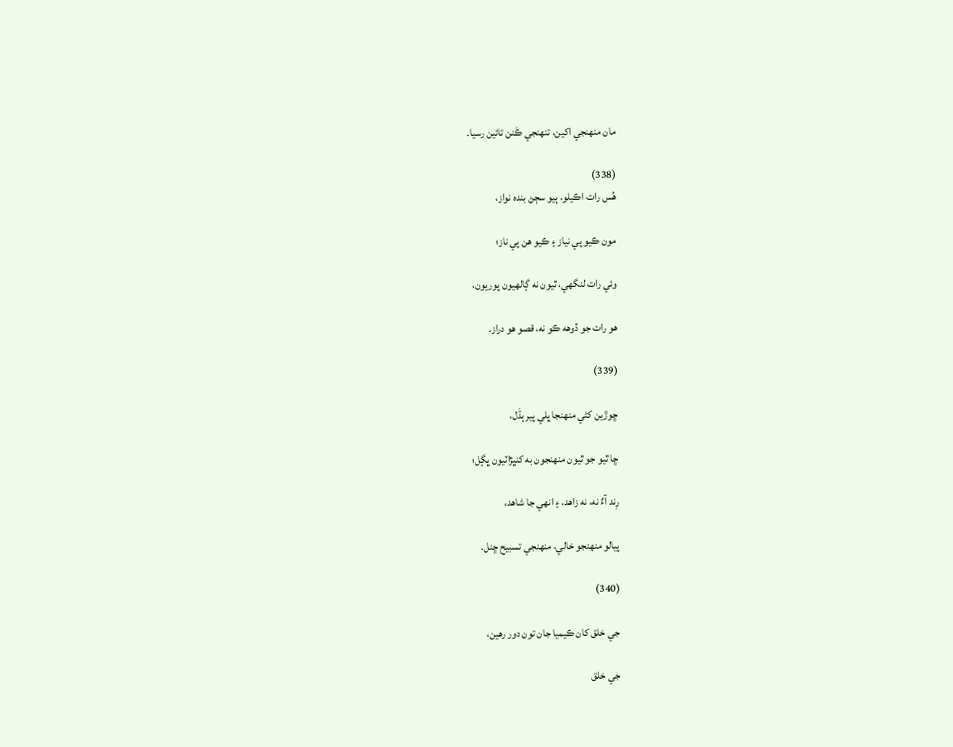مان منهنجي اکين، تنهنجي ڪَنن تائين رسيا.

(338)
هُس رات اڪيلو، ٻيو سڄڻ بنده نواز،

مون ڪيو پي نياز ۽ ڪيو هن پي ناز؛

وئي رات لنگهي، ٿيون نه ڳالهيون پوريون،

هو رات جو ڏوهه ڪو نه، قصو هو دراز.

(339)

ڇوڙين کڻي منهنجا ڀلي پير ٻڌَل،

ڇا ٿيو جو ٿيون منهنجون به کنڀڙاٽيون ڀڳل؛

رِند آءٌ نه، نه زاهد، ۽ انهي جا شاهد،

پيالو منهنجو خالي، منهنجي تسبيح ڇنل.

(340)

جي خلق کان ڪيميا جان تون دور رهين،

جي خلق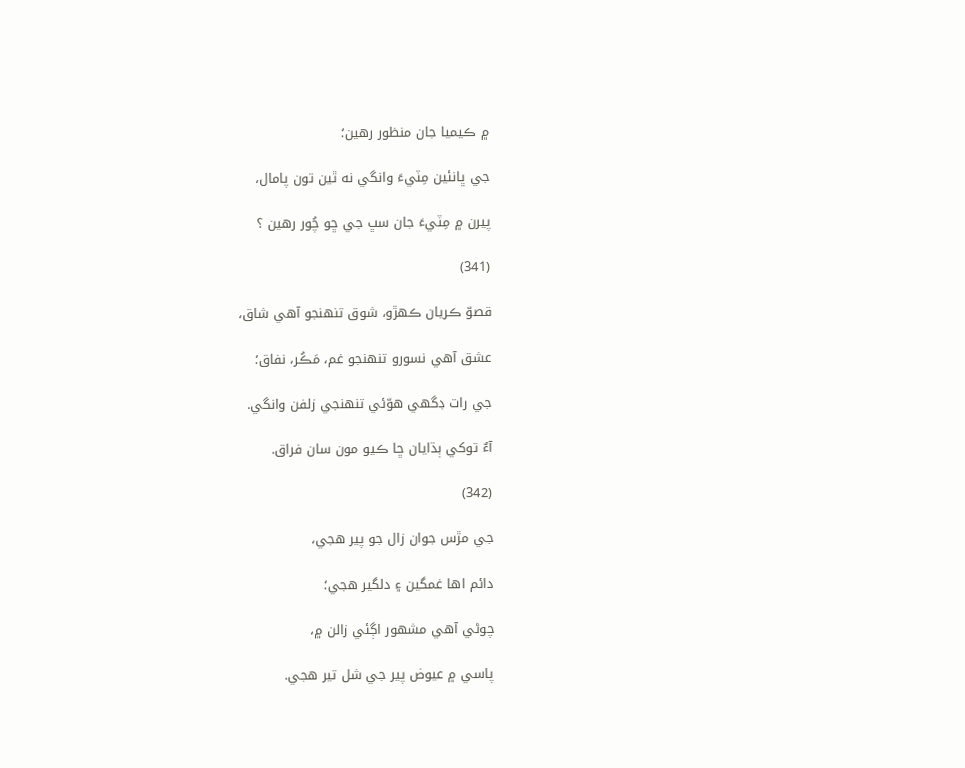۾ ڪيميا جان منظور رهين؛

جي ڀانئين مِٽيءَ وانگي نه ٿين تون پامال،

پيرن ۾ مِٽيءَ جان سڀ جي ڇو چُور رهين ؟

(341)

قصوّ ڪريان ڪهڙو، شوق تنهنجو آهي شاق،

عشق آهي نسورو تنهنجو غم، مَڪُر، نفاق؛

جي رات ڊگهي هوّئي تنهنجي زلفن وانگي.

آءٌ توکي ٻڌايان ڇا ڪيو مون سان فراق.

(342)

جي مڙس جوان زال جو پير هجي،

دائم اها غمگين ۽ دلگير هجي؛

چوڻي آهي مشهور اڳئي زالن ۾،

پاسي ۾ عيوض پير جي شل تير هجي.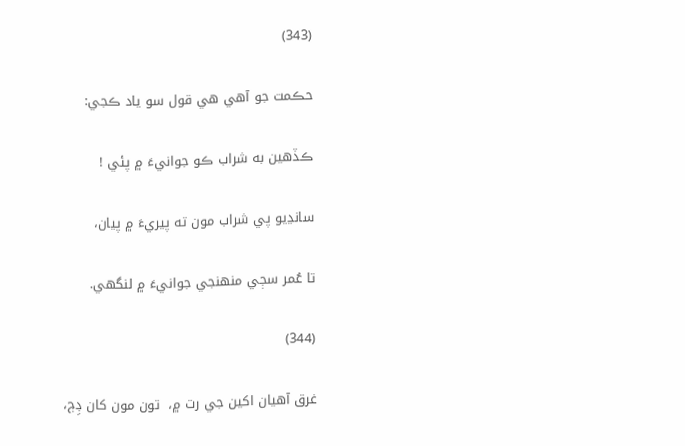(343)

حڪمت جو آهي هي قول سو ياد ڪجي:

ڪڏهين به شراب ڪو جوانيءَ ۾ پئي !

سانڍيو پي شراب مون ته پيريءَ ۾ پيان،

تا عُمر سڄي منهنجي جوانيءَ ۾ لنگهي.

(344)

غرق آهيان اکين جي رت ۾،  تون مون کان ڊِڄ،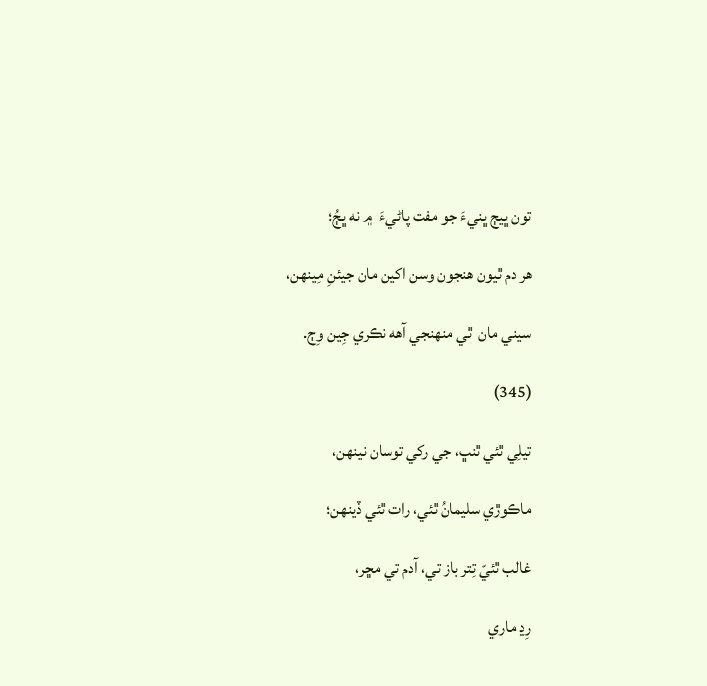تون ڀيڄ ڀنيءَ جو مفت پاڻيءَ  ۾ نه ڀڄُ؛

هر دم ٿيون هنجون وسن اکين مان جيئنِ مِينهن،

سيني مان  ٿي منهنجي آهه نڪري جِين وِڄ.

(345)

تيلِي ٿئي ٿنڀ، جي رکي توسان نينهن،

ماڪوڙي سليمانُ ٿئي، رات ٿئي ڏينهن؛

غالب ٿئيّ تِتر باز تي، آدم تي مڇر،

رِڍ ماري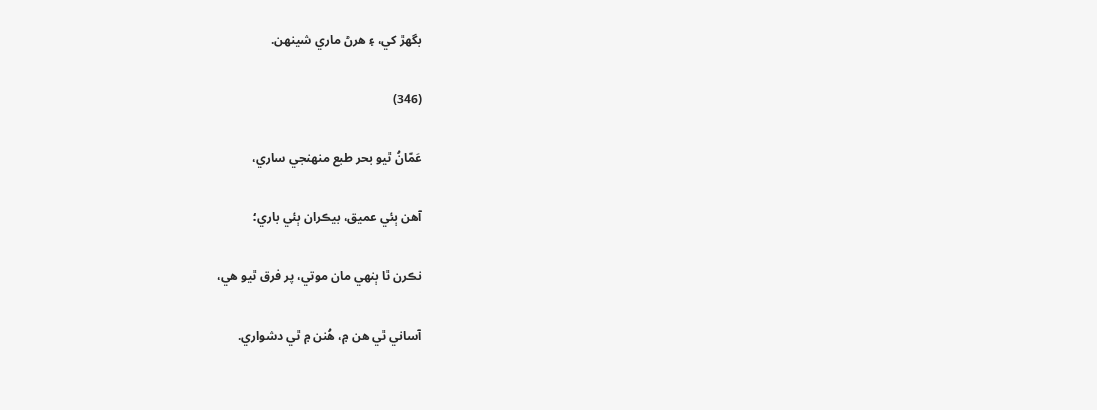بگهڙ کي، ۽ هرڻ ماري شينهن.

(346)

عَمّانُ ٿيو بحر طبع منهنجي ساري،

آهن ٻئي عميق، بيڪران ٻئي باري؛

نڪرن ٿا ٻنهي مان موتي، پر فرق ٿيو هي،

آساني ٿي هن ۾، هُنن ۾ ٿي دشواري.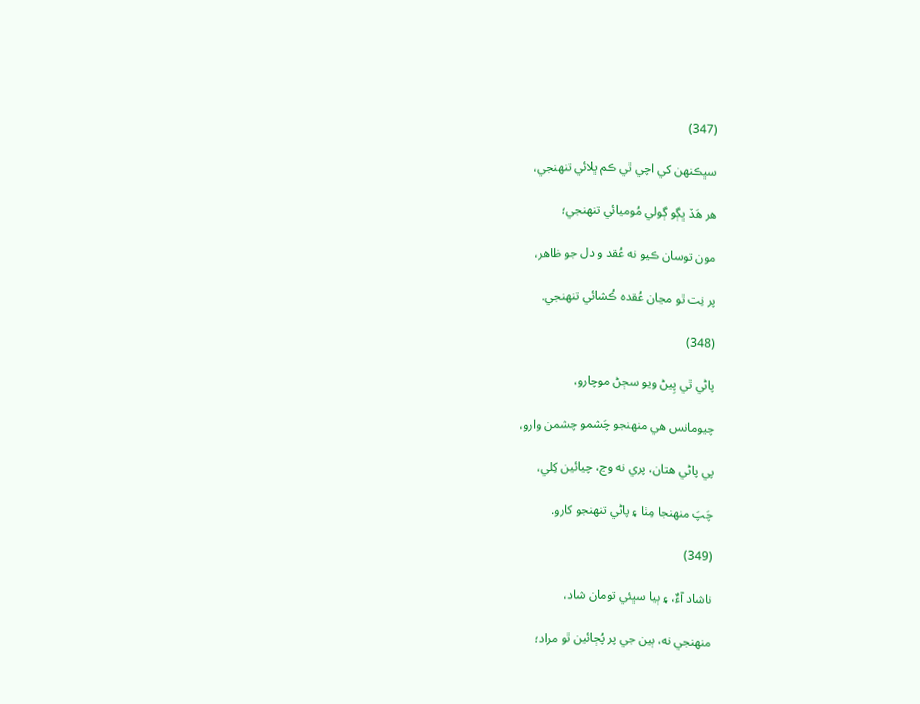(347)

سڀڪنهن کي اچي ٿي ڪم ڀلائي تنهنجي،

هر هَڏ ڀڳو ڳولي مُوميائي تنهنجي؛

مون توسان ڪيو نه عُقد و دل جو ظاهر،

پر نِت ٿو مڃان عُقده ڪُشائي تنهنجي.

(348)

پاڻي ٿي پِيڻ ويو سڄڻ موچارو،

چيومانس هي منهنجو چَشمو چشمن وارو،

پي پاڻي هتان، پري نه وڃ، چيائين کِلي،

چَپَ منهنجا مِٺا ۽ پاڻي تنهنجو کارو.

(349)

ناشاد آءٌ، ۽ ٻيا سڀئي تومان شاد،

منهنجي نه، ٻين جي پر پُڄائين ٿو مراد؛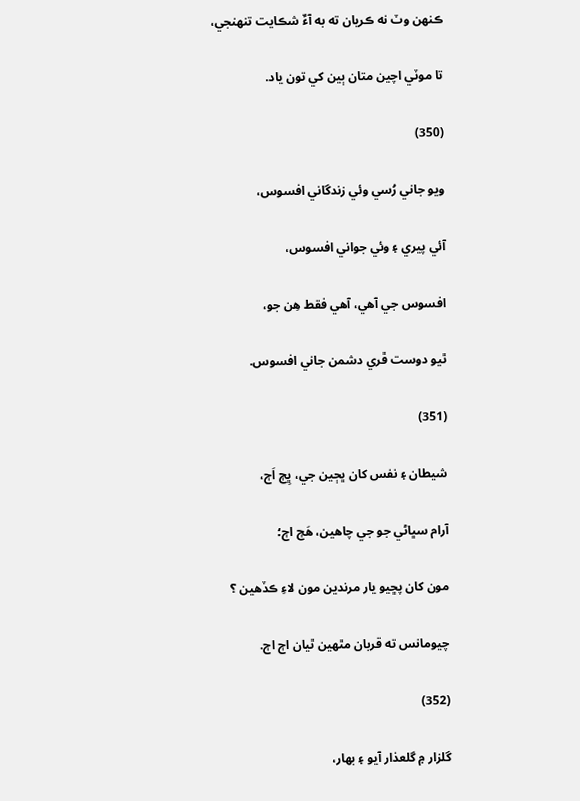ڪنهن وٽ نه ڪريان ته به آءٌ شڪايت تنهنجي،

تا موٽي اچين متان ٻين کي تون ياد.

(350)

ويو جاني رُسي وئي زندگاني افسوس،

آئي پيري ۽ وئي جواني افسوس،

افسوس جي آهي، آهي فقط هِن جو،

ٿيو دوست ڦري دشمن جاني افسوس.

(351)

شيطان ۽ نفس کان ڀڄين جي، ڀِڄ اَڄ،

آرام سڀاڻي جو جي چاهين، هَڄ اڄ؛

مون کان پڇيو يار مرندين مون لاءِ ڪڏهين ؟

چيومانس ته قربان مٿهين ٿيان اڄ اڄ.

(352)

گلزار ۾ گلعذار آيو ۽ بهار،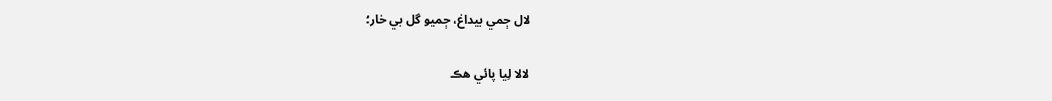لال ڄمي بيداغ، ڄميو گل بي خار؛

لالا لِيا پائي هڪ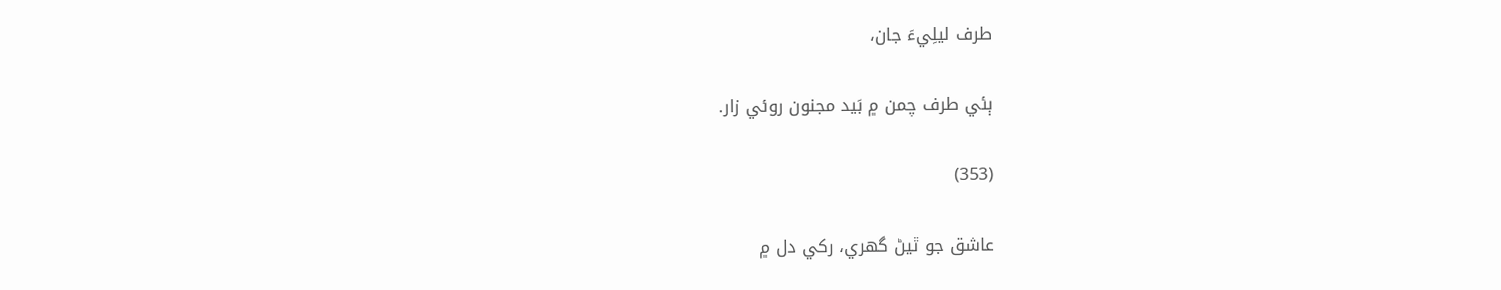طرف ليلِيءَ جان،

ٻئي طرف چمن ۾ بَيد مجنون روئي زار.

(353)

عاشق جو ٿيڻ گهري، رکي دل ۾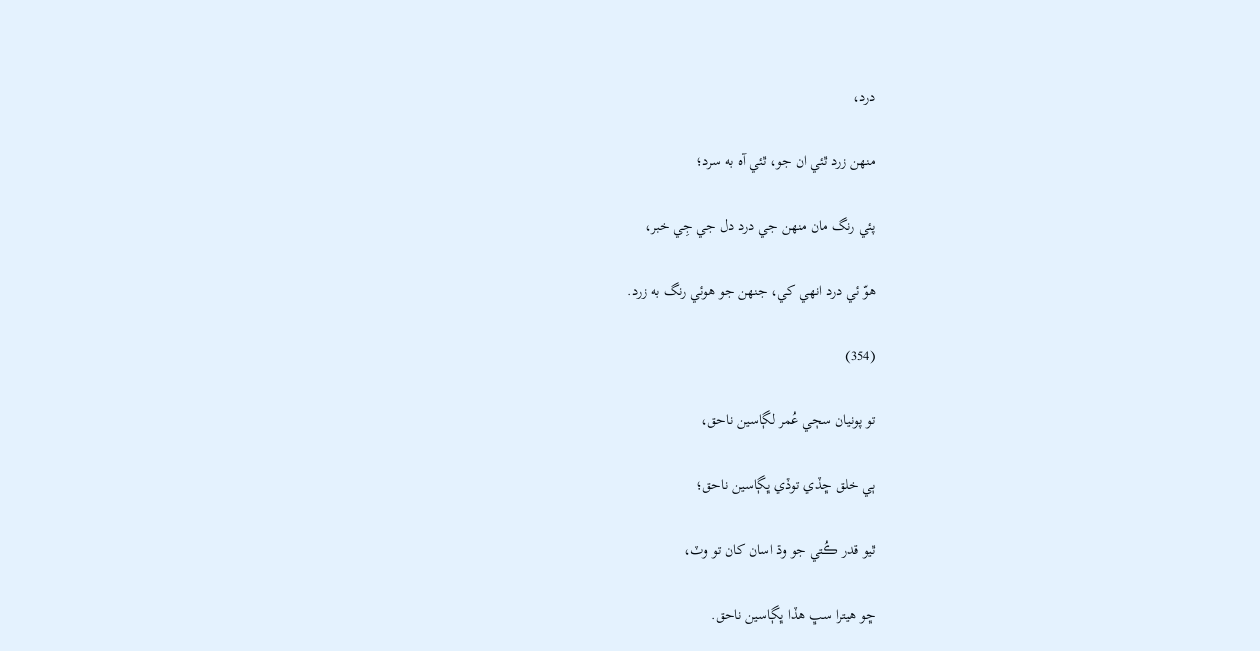درد،

منهن زرد ٿئي ان جو، ٿئي آه به سرد؛

پئي رنگ مان منهن جي درد دل جي جِي خبر،

هوّ ئي درد انهي کي، جنهن جو هوئي رنگ به زرد.

(354)

تو پونيان سڄي عُمر لڳاسين ناحق،

ٻي خلق ڇڏي توڏي ڀڳاسين ناحق؛

ٿيو قدر ڪُتي جو وڌ اسان کان تو وٽ،

ڇو هيترا سڀ هڏا ڀڳاسين ناحق.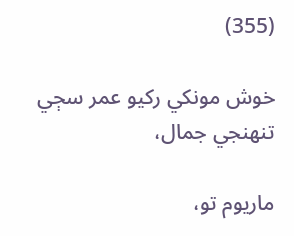(355)

خوش مونکي رکيو عمر سڄي تنهنجي جمال،

ماريوم تو،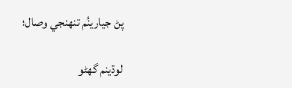پڻ جيارينُم تنهنجي وصال؛

لوڌينم گهڻو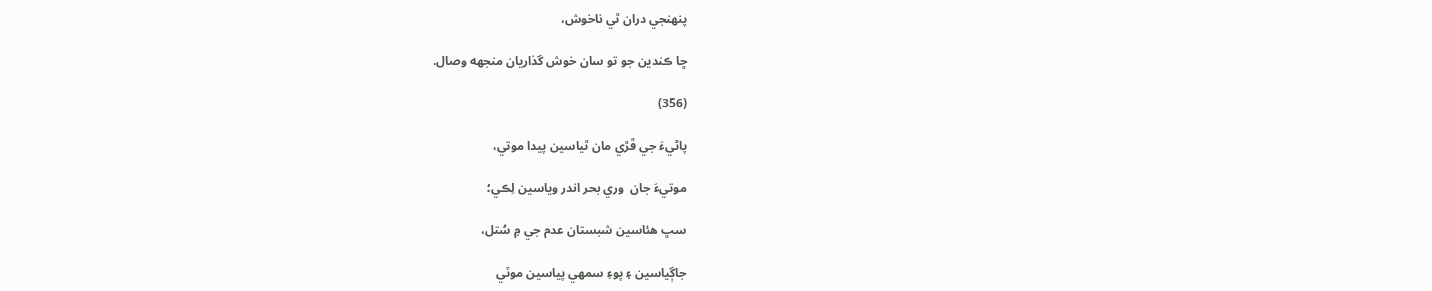پنهنجي دران ٿي ناخوش،

ڇا ڪندين جو تو سان خوش گذاريان منجهه وصال.

(356)

پاڻيءَ جي ڦڙي مان ٿياسين پيدا موتي،

موتيءَ جان  وري بحر اندر وياسين لِڪي؛

سڀ هئاسين شبستان عدم جي ۾ سُتل،

جاڳياسين ۽ پوءِ سمهي پياسين موٽي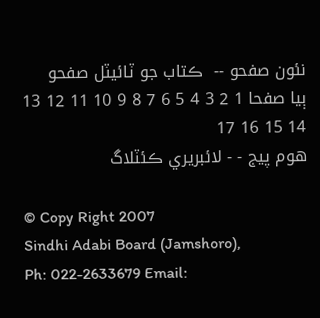نئون صفحو --  ڪتاب جو ٽائيٽل صفحو
ٻيا صفحا 1 2 3 4 5 6 7 8 9 10 11 12 13 14 15 16 17
هوم پيج - - لائبريري ڪئٽلاگ

© Copy Right 2007
Sindhi Adabi Board (Jamshoro),
Ph: 022-2633679 Email: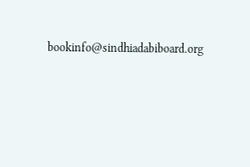bookinfo@sindhiadabiboard.org